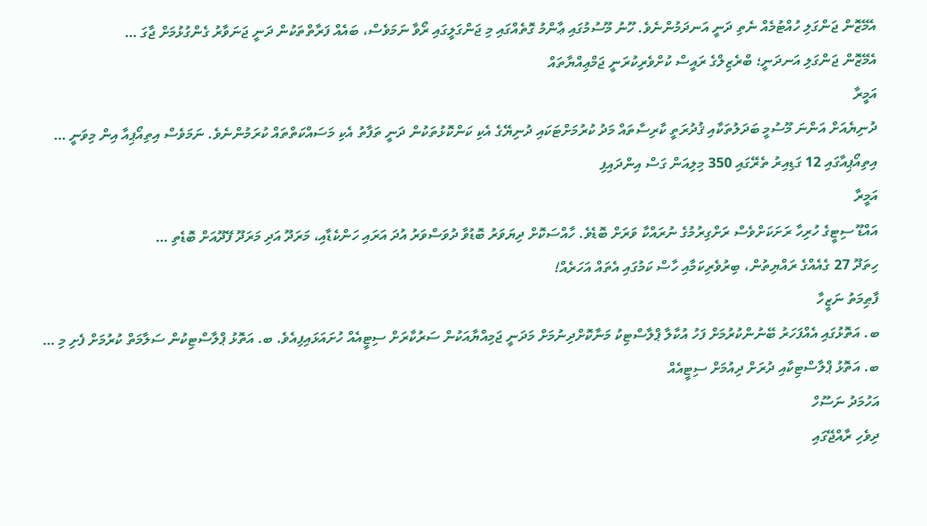އެމޭޒޮން ޖަންގަލި ހުއްޓުމެއް ނެތި ދަނީ އަނދަމުންނެވެ. ހޫނު މޫސުމުގައި ޢާންމު ގޮތެއްގައި މި ޖަންގަލީގައި ރޯވާ ނަމަވެސް، ބައެއް ފަރާތްތަކުން ދަނީ ޖަނަވާރު ގެންގުޅުމަށް ޖާގަ …
އެމޭޒޮން ޖަންގަލި އަނދަނީ؛ ބްރެޒިލްގެ ރައީސް ކުށްވެރިކުރަނީ ޖަމްޢިއްޔާތައް
އަމީރާ
ދުނިޔެއަށް އަންނަ މޫސުމީ ބަދަލުތަކާއި ޤުދުރަތީ ކާރިސާތައް މަދު ކުރުމަށްޓަކައި ދުނިޔޭގެ އެކި ކަންކޮޅުތަކުން ދަނީ ތަފާތު އެކި މަސައްކަތްތައް ކުރަމުންނެވެ. ނަމަވެސް އިތިއޯޕިއާ އިން މިވަނީ …
އިތިއޯޕިއާގައި 12 ގަޑިއިރު ތެރޭގައި 350 މިލިއަން ގަސް އިންދައިފި
އަމީރާ
އައްޑޫ ސިޓީގެ ހުރިހާ ރަށަކަށްވެސް ރަށްގިރުމުގެ ނުރައްކާ ވަރަށް ބޮޑެވެ. ހާއްސަކޮށް ދިޔަވަރު ބޮޑުވާ ދުވަސްވަރު އުދަ އަރައި ހަންކެޑާއި، މަރަދޫ އަދި މަރަދޫ ފޭދޫއަށް ބޮޑެތި …
ހިތަދޫ 27 ގެއެއްގެ ރައްޔިތުން، ބިރުވެރިކަމާއި ހާސް ކަމުގައި އެތައް އަހަރެއް!
ފާޠިމަތު ނަޒީހާ
ބ. އަތޮޅުގައި އެއްފަހަރު ބޭނުންކުރުމަށް ފަހު އުކާލާ ޕްލާސްޓިކު މަނާކޮށްދިނުމަށް މަދަނީ ޖަމިއްޔާއަކުން ސަރުކާރަށް ސިޓީއެއް ހުށައަޅައިފިއެވެ. ބ. އަތޮޅު ޕްލާސްޓިކުން ސަލާމަތް ކުރުމަށް ފެށި މި …
ބ. އަތޮޅު ޕްލާސްޓިކާއި ދުރަށް ދިއުމަށް ސިޓީއެއް
އަހުމަދު ނަސޫހް
ދިވެހި ރާއްޖޭގައި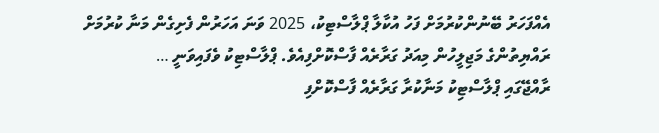އެއްފަހަރު ބޭނުންކުރުމަށް ފަހު އުކާލާ ޕްލާސްޓިކު، 2025 ވަނަ އަހަރުން ފެށިގެން މަނާ ކުރުމަށް ރައްޔިތުންގެ މަޖިލީހުން މިއަދު ގަރާރެއް ފާސްކޮށްފިއެވެ. ޕްލާސްޓިކު ވެފައިވަނީ …
ރާއްޖޭގައި ޕްލާސްޓިކު މަނާކުރާ ގަރާރެއް ފާސްކޮށްފި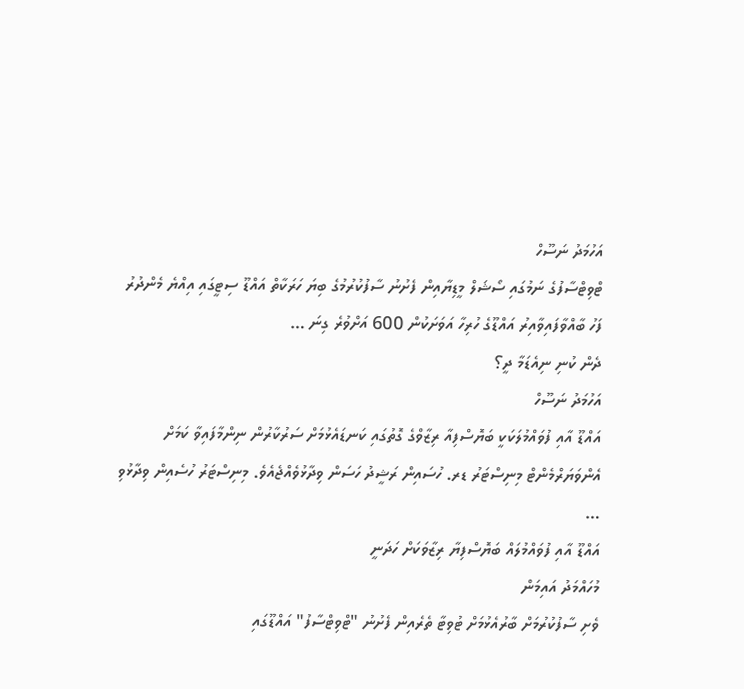އަހުމަދު ނަސޫހް
ޓްވިޓްސާފުގެ ނަމުގައި ސޯޝަލް މީޑިޔާއިން ފެށުނު ސާފުކުރުމުގެ ބިޔަ ހަރަކާތް އައްޑޫ ސިޓީގައި އިއްޔެ މެންދުރު ފަހު ބާއްވާފައިވާއިރު އައްޑޫގެ ހުރިހާ އަވަށަކުން 600 އަށްވުރެ ގިނަ …
ދެން ކުނި ނިއެޑަމާ ދީ؟
އަހުމަދު ނަސޫހް
އައްޑޫ އާއި ފުވައްމުލަކަކީ ބަޔޮސްފިއާ ރިޒާވްގެ ގޮތުގައި ކަނޑައެޅުމަށް ސަރުކާރުން ނިންމާފައިވާ ކަމަށް އެންވަޔަރްމެންޓް މިނިސްޓަރު ޑރ. ހުސައިން ރަޝީދު ހަސަން ވިދާޅުވެއްޖެއެވެ. މިނިސްޓަރު ހުސެއިން ވިދާޅުވި …
އައްޑޫ އާއި ފުވައްމުލައް ބަޔޮސްފިޔާ ރިޒާވަކަށް ހަދަނީ
މުހައްމަދު އައިމަން
ވެށި ސާފުކުރުމަށް ބާރުއެޅުމަށް ޓުވިޓާ ތެރެއިން ފެށުނު "ޓްވިޓްސާފު" އައްޑޫގައި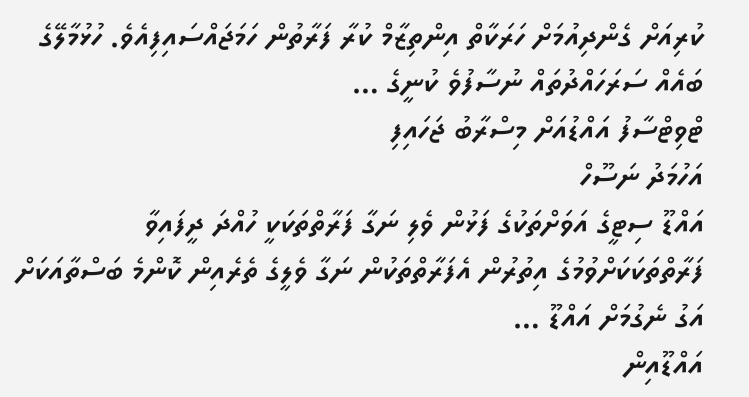ކުރިއަށް ގެންދިއުމަށް ހަރަކާތް އިންތިޒާމް ކުރާ ފަރާތުން ހަމަޖައްސައިފިއެވެ. ހުޅުމާލޭގެ ބައެއް ސަރަހައްދުތައް ނުސާފުވެ ކުނީގެ …
ޓްވިޓްސާފު އައްޑުއަށް މިސްރާބު ޖަހައިފި
އަހުމަދު ނަސޫހް
އައްޑޫ ސިޓީގެ އަވަށްތަކުގެ ފަޅުން ވެލި ނަގާ ފަރާތްތަކަކީ ހުއްދަ ދީފައިވާ ފަރާތްތަކަކަށްވުމުގެ އިތުރުން އެފަރާތްތަކުން ނަގާ ވެލީގެ ތެރެއިން ކޮންމެ ބަސްތާއަކަށް އަގު ނެގުމަށް އައްޑޫ …
އައްޑޫއިން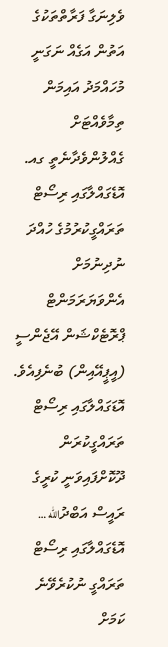ވެލިނަގާ ފަރާތްތަކުގެ އަތުން އަގެއް ނަގަނީ
މުހައްމަދު އައިމަން
ތިމާވެއްޓަށް ގެއްލުންވެދާނެތީ ގއ. އޮޑެގައްލާގައި ރިސޯޓް ތަރައްގީކުރުމުގެ ހުއްދަ ނުދިނުމަށް އެންވަޔަރަމަންޓް ޕްރޮޓެކްޝަން އޭޖެންސީ (އީޕީއޭއިން) ބުނެފިއެވެ. އޮޑަގައްލާގައި ރިސޯޓް ތަރައްގީކުރަން ދޫކޮށްފައިވަނީ ކުރީގެ ރައީސް އަބްދުالله …
އޮޑެގައްލާގައި ރިސޯޓް ތަރައްގީ ނުކުރެވޭނެ ކަމަށް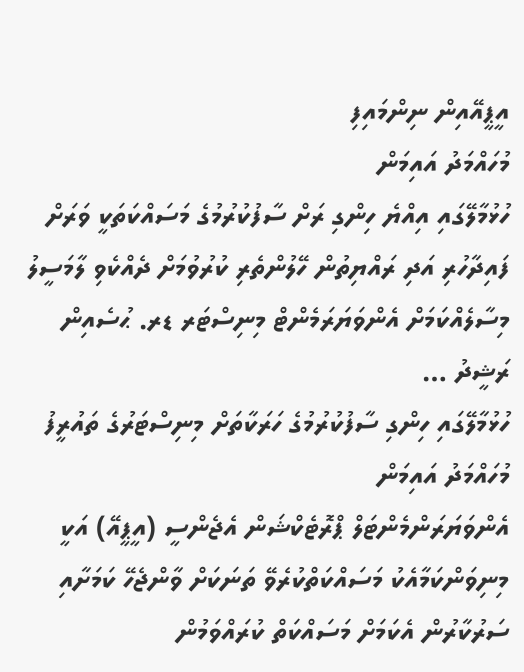އީޕީއޭއިން ނިންމައިފި
މުހައްމަދު އައިމަން
ހުޅުމާލޭގައި އިއްޔެ ހިންގި ރަށް ސާފުކުރުމުގެ މަސައްކަތަކީ ވަރަށް ފައިދާހުރި އަދި ރައްޔިތުން ހޭލުންތެރި ކުރުވުމަށް ދެއްކެވި ލާމަސީލު މިސާލެއްކަމަށް އެންވަޔަރަމެންޓް މިނިސްޓަރ ޑރ. ޙުސެއިން ރަޝީދު …
ހުޅުމާލޭގައި ހިންގި ސާފުކުރުމުގެ ހަރަކާތަށް މިނިސްޓަރުގެ ތައުރީފު
މުހައްމަދު އައިމަން
އެންވަޔަރަންމެންޓަލް ޕްރޮޓެކްޝަން އެޖެންސީ (އީޕީއޭ) އަކީ މިނިވަންކަމާއެކު މަސައްކަތްކުރެވޭ ތަނަކަށް ވާންޖެހޭ ކަމަށާއި ސަރުކާރުން އެކަމަށް މަސައްކަތް ކުރައްވަމުން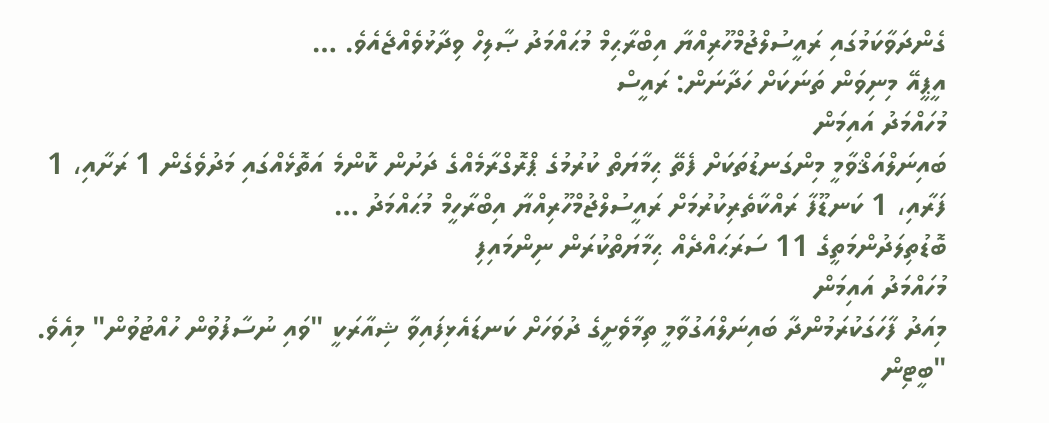ގެންދަވާކަމުގައި ރައީސުލްޖުމްހޫރިއްޔާ އިބްރާޙިމް މުޙައްމަދު ޞާލިހް ވިދާޅުވެއްޖެއެވެ. …
އީޕީއޭ މިނިވަން ތަނަކަށް ހަދާނަން: ރައީސް
މުހައްމަދު އައިމަން
ބައިނަލްއަޤްވާމީ މިންގަނޑުތަކަށް ފެތޭ ޙިމާޔަތް ކުރުމުގެ ޕްރޮގްރާމެއްގެ ދަށުން ކޮންމެ އަތޮޅެއްގައި މަދުވެގެން 1 ރަށާއި، 1 ފަރާއި، 1 ކަނޑޫފާ ރައްކާތެރިކުރުމަށް ރައީސުލްޖުމްހޫރިއްޔާ އިބްރާހީމް މުޙައްމަދު …
ބޮޑުތިލަދުންމަތީގެ 11 ސަރަޙައްދެއް ޙިމާޔަތްކުރަން ނިންމައިފި
މުހައްމަދު އައިމަން
މިއަދު ފާހަގަކުރަމުންދާ ބައިނަލްއަގުވާމީ ތިމާވެށީގެ ދުވަހަށް ކަނޑައެޅިފައިވާ ޝިއާރަކީ "ވައި ނުސާފުވުން ހުއްޓުވުން" މިއެވެ. "ބީޓިން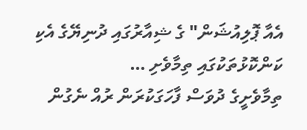އެއާ ޕޮލިއުޝަން" ގެ ޝިއާރުގައި ދުނިޔޭގެ އެކި ކަންކޮޅުތަކުގައި ތިމާވެށި …
ތިމާވެށީގެ ދުވަސް ފާހަގަކުރަން ރުއް ނެގުން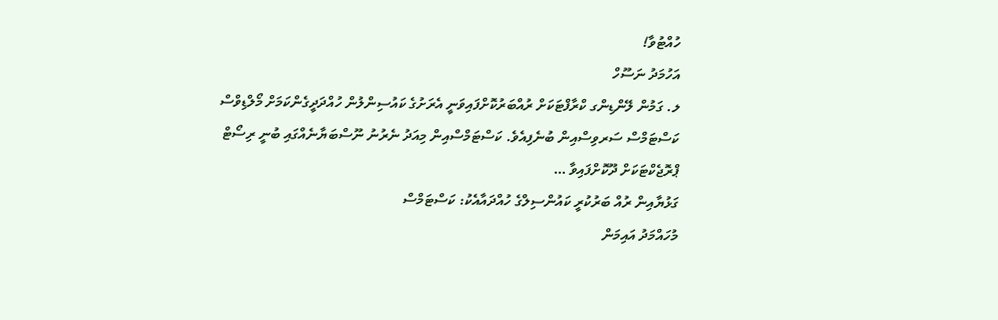ހުއްޓުވާ!
އަހުމަދު ނަސޫހް
ލ. ގަމުން ލޭންޑިންގ ކްރާފްޓަކަށް ރުއްބަރުކޮށްފައިވަނީ އެރަށުގެ ކައުސިންލުން ހުއްދަދީގެންކަމަށް މޯލްޑިވްސް ކަސްޓަމްސް ސަރވިސްއިން ބުނެފިއެވެ. ކަސްޓަމްސްއިން މިއަދު ނެރުނު ނޫސްބަޔާނެއްގައި ބުނީ ރިސޯޓް ޕްރޮޖެކްޓަކަށް ދޫކޮށްފައިވާ …
ގަޅުޔާއިން ރުއް ބަރުކުރީ ކައުންސިލްގެ ހުއްދައާއެކު: ކަސްޓަމްސް
މުހައްމަދު އައިމަން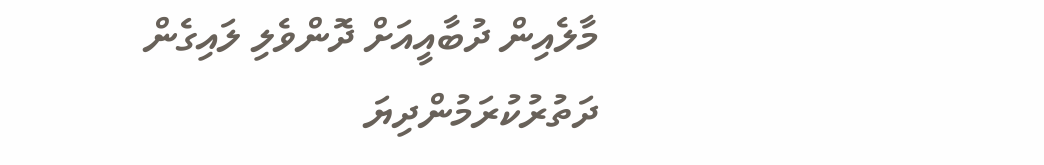މާލެއިން ދުބާއީއަށް ދޮންވެލި ލައިގެން ދަތުރުކުރަމުންދިޔަ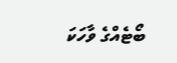ބޯޓެއްގެ ވާހަކަ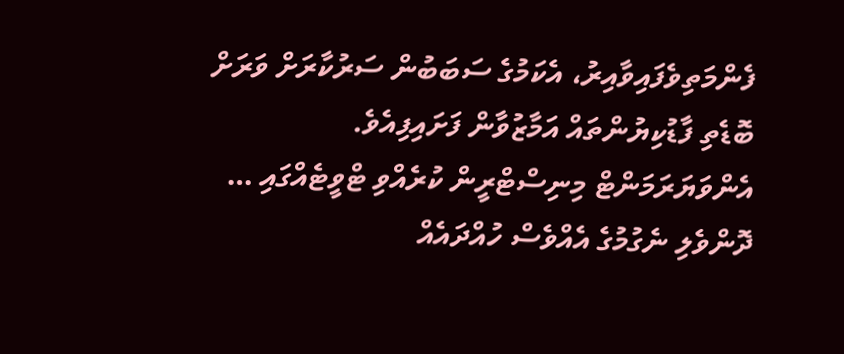ފެންމަތިވެފައިވާއިރު، އެކަމުގެ ސަބަބުން ސަރުކާރަށް ވަރަށް ބޮޑެތި ފާޑުކިޔުންތައް އަމާޒުވާން ފަށައިފިއެވެ. އެންވަޔަރަމަންޓް މިނިސްޓްރީން ކުރެއްވި ޓްވީޓެއްގައި …
ދޮންވެލި ނެގުމުގެ އެއްވެސް ހުއްދައެއް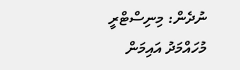ނުދެން: މިނިސްޓްރީ
މުހައްމަދު އައިމަން